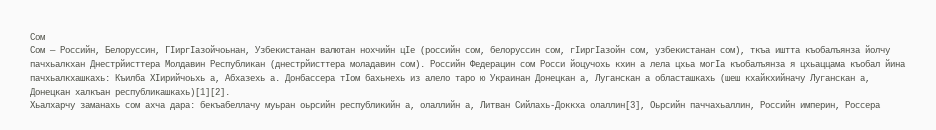Сом
Сом — Российн, Белоруссин, ГӀиргӀазойчоьнан, Узбекистанан валютан нохчийн цӀе (российн сом, белоруссин сом, гӀиргӀазойн сом, узбекистанан сом), ткъа иштта къобалъянза йолчу пачхьалкхан Днестрйисттера Молдавин Республикан (днестрйисттера моладавин сом). Российн Федерацин сом Росси йоцучохь кхин а лела цхьа могӀа къобалъянза я цхьаццама къобал йина пачхьалкхашкахь: Къилба ХӀирийчоьхь а, Абхазехь а. Донбассера тӀом бахьнехь из алело таро ю Украинан Донецкан а, Луганскан а областашкахь (шеш кхайкхийначу Луганскан а, Донецкан халкъан республикашкахь)[1][2].
Хьалхарчу заманахь сом ахча дара: бекъабеллачу муьран оьрсийн республикийн а, олаллийн а, Литван Сийлахь-Доккха олаллин[3], Оьрсийн паччахьаллин, Российн империн, Россера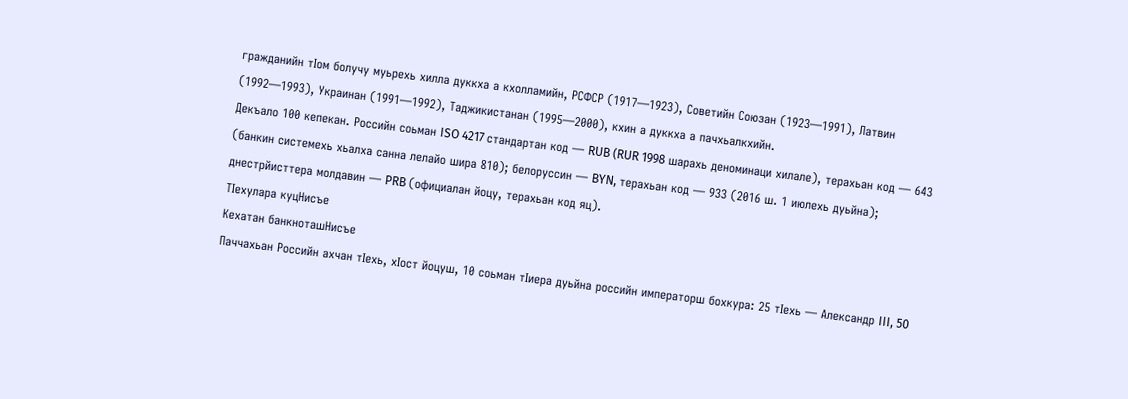гражданийн тӀом болучу муьрехь хилла дуккха а кхолламийн, РСФСР (1917—1923), Советийн Союзан (1923—1991), Латвин (1992—1993), Украинан (1991—1992), Таджикистанан (1995—2000), кхин а дуккха а пачхьалкхийн.
Декъало 100 кепекан. Российн соьман ISO 4217 стандартан код — RUB (RUR 1998 шарахь деноминаци хилале), терахьан код — 643 (банкин системехь хьалха санна лелайо шира 810); белоруссин — BYN, терахьан код — 933 (2016 ш. 1 июлехь дуьйна); днестрйисттера молдавин — PRB (официалан йоцу, терахьан код яц).
ТӀехулара куцНисъе
Кехатан банкноташНисъе
Паччахьан Российн ахчан тӀехь, хӀост йоцуш, 10 соьман тӀиера дуьйна российн императорш бохкура: 25 тӀехь — Александр III, 50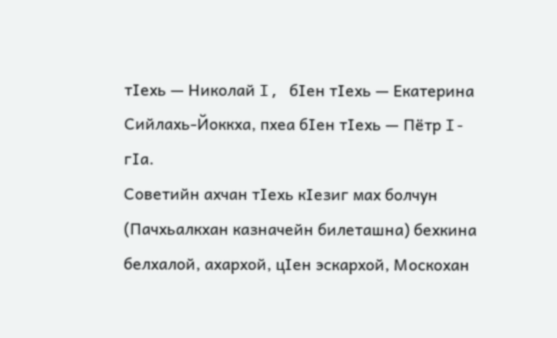тӀехь — Николай I, бӀен тӀехь — Екатерина Сийлахь-Йоккха, пхеа бӀен тӀехь — Пётр I-гӀа.
Советийн ахчан тӀехь кӀезиг мах болчун (Пачхьалкхан казначейн билеташна) бехкина белхалой, ахархой, цӀен эскархой, Москохан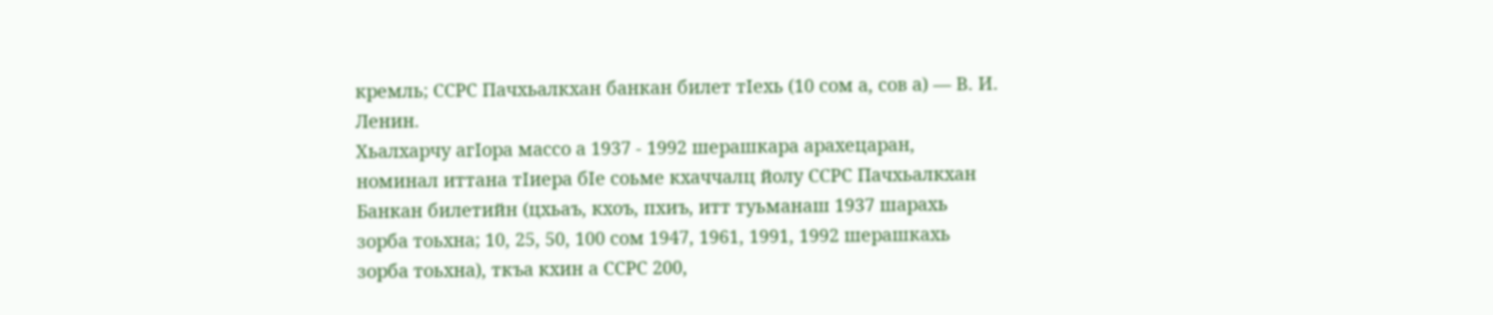кремль; ССРС Пачхьалкхан банкан билет тӀехь (10 сом а, сов а) — В. И. Ленин.
Хьалхарчу агӀора массо а 1937 - 1992 шерашкара арахецаран, номинал иттана тӀиера бӀе соьме кхаччалц йолу ССРС Пачхьалкхан Банкан билетийн (цхьаъ, кхоъ, пхиъ, итт туьманаш 1937 шарахь зорба тоьхна; 10, 25, 50, 100 сом 1947, 1961, 1991, 1992 шерашкахь зорба тоьхна), ткъа кхин а ССРС 200,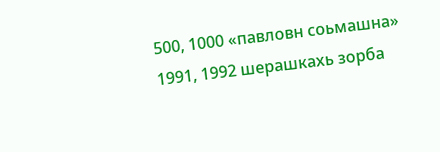500, 1000 «павловн соьмашна» 1991, 1992 шерашкахь зорба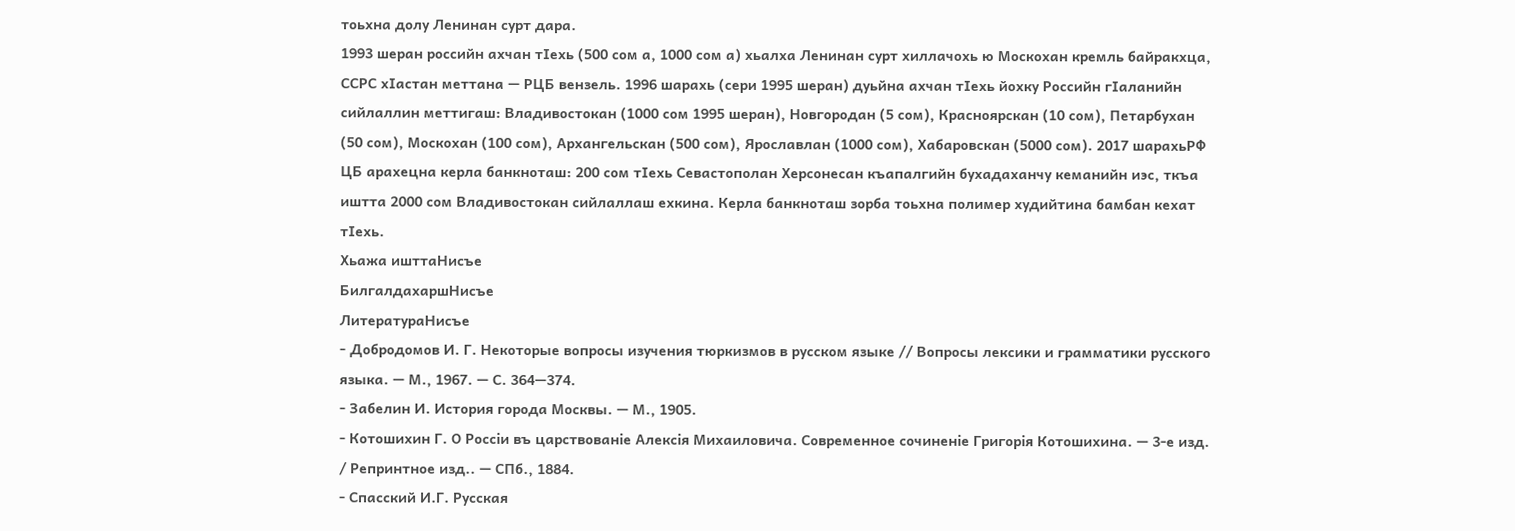тоьхна долу Ленинан сурт дара.
1993 шеран российн ахчан тӀехь (500 сом а, 1000 сом а) хьалха Ленинан сурт хиллачохь ю Москохан кремль байракхца, ССРС хӀастан меттана — РЦБ вензель. 1996 шарахь (сери 1995 шеран) дуьйна ахчан тӀехь йохку Российн гӀаланийн сийлаллин меттигаш: Владивостокан (1000 сом 1995 шеран), Новгородан (5 сом), Красноярскан (10 сом), Петарбухан (50 сом), Москохан (100 сом), Архангельскан (500 сом), Ярославлан (1000 сом), Хабаровскан (5000 сом). 2017 шарахьРФ ЦБ арахецна керла банкноташ: 200 сом тӀехь Севастополан Херсонесан къапалгийн бухадаханчу кеманийн иэс, ткъа иштта 2000 сом Владивостокан сийлаллаш ехкина. Керла банкноташ зорба тоьхна полимер худийтина бамбан кехат тӀехь.
Хьажа ишттаНисъе
БилгалдахаршНисъе
ЛитератураНисъе
- Добродомов И. Г. Некоторые вопросы изучения тюркизмов в русском языке // Вопросы лексики и грамматики русского языка. — М., 1967. — С. 364—374.
- Забелин И. История города Москвы. — М., 1905.
- Котошихин Г. О Россiи въ царствованiе Алексiя Михаиловича. Современное сочиненiе Григорiя Котошихина. — 3-е изд. / Репринтное изд.. — СПб., 1884.
- Спасский И.Г. Русская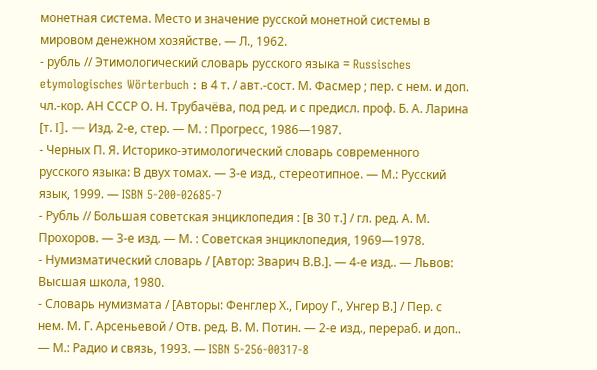монетная система. Место и значение русской монетной системы в мировом денежном хозяйстве. — Л., 1962.
- рубль // Этимологический словарь русского языка = Russisches etymologisches Wörterbuch : в 4 т. / авт.-сост. М. Фасмер ; пер. с нем. и доп. чл.‑кор. АН СССР О. Н. Трубачёва, под ред. и с предисл. проф. Б. А. Ларина [т. I]. — Изд. 2-е, стер. — М. : Прогресс, 1986—1987.
- Черных П. Я. Историко-этимологический словарь современного русского языка: В двух томах. — 3-е изд., стереотипное. — М.: Русский язык, 1999. — ISBN 5-200-02685-7
- Рубль // Большая советская энциклопедия : [в 30 т.] / гл. ред. А. М. Прохоров. — 3-е изд. — М. : Советская энциклопедия, 1969—1978.
- Нумизматический словарь / [Автор: Зварич В.В.]. — 4-е изд.. — Львов: Высшая школа, 1980.
- Словарь нумизмата / [Авторы: Фенглер Х., Гироу Г., Унгер В.] / Пер. с нем. М. Г. Арсеньевой / Отв. ред. В. М. Потин. — 2-е изд., перераб. и доп.. — М.: Радио и связь, 1993. — ISBN 5-256-00317-8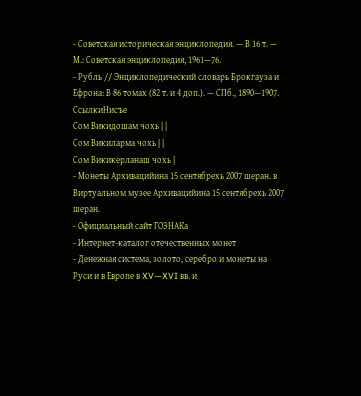- Советская историческая энциклопедия. — В 16 т. — М.: Советская энциклопедия, 1961—76.
- Рубль // Энциклопедический словарь Брокгауза и Ефрона: В 86 томах (82 т. и 4 доп.). — СПб., 1890—1907.
СсылкиНисъе
Сом Викидошам чохь | |
Сом Викиларма чохь | |
Сом Викикерланаш чохь |
- Монеты Архивацийина 15 сентябрехь 2007 шеран. в Виртуальном музее Архивацийина 15 сентябрехь 2007 шеран.
- Официальный сайт ГОЗНАКа
- Интернет-каталог отечественных монет
- Денежная система, золото, серебро и монеты на Руси и в Европе в XV—XVI вв. и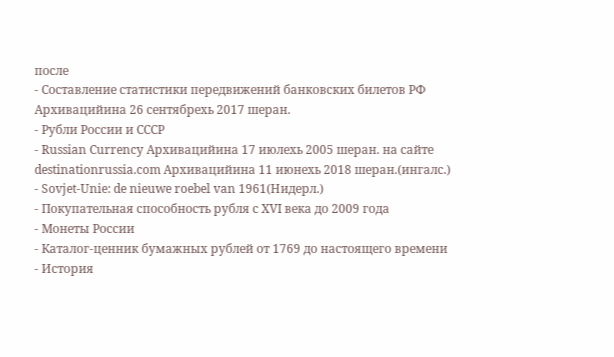после
- Составление статистики передвижений банковских билетов РФ Архивацийина 26 сентябрехь 2017 шеран.
- Рубли России и СССР
- Russian Currency Архивацийина 17 июлехь 2005 шеран. на сайте destinationrussia.com Архивацийина 11 июнехь 2018 шеран.(ингалс.)
- Sovjet-Unie: de nieuwe roebel van 1961(Нидерл.)
- Покупательная способность рубля с XVI века до 2009 года
- Монеты России
- Каталог-ценник бумажных рублей от 1769 до настоящего времени
- История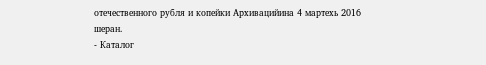отечественного рубля и копейки Архивацийина 4 мартехь 2016 шеран.
- Каталог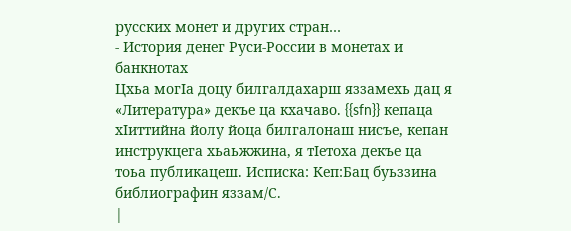русских монет и других стран…
- История денег Руси-России в монетах и банкнотах
Цхьа могӀа доцу билгалдахарш яззамехь дац я «Литература» декъе ца кхачаво. {{sfn}} кепаца хӀиттийна йолу йоца билгалонаш нисъе, кепан инструкцега хьаьжжина, я тӀетоха декъе ца тоьа публикацеш. Исписка: Кеп:Бац буьззина библиографин яззам/С.
|